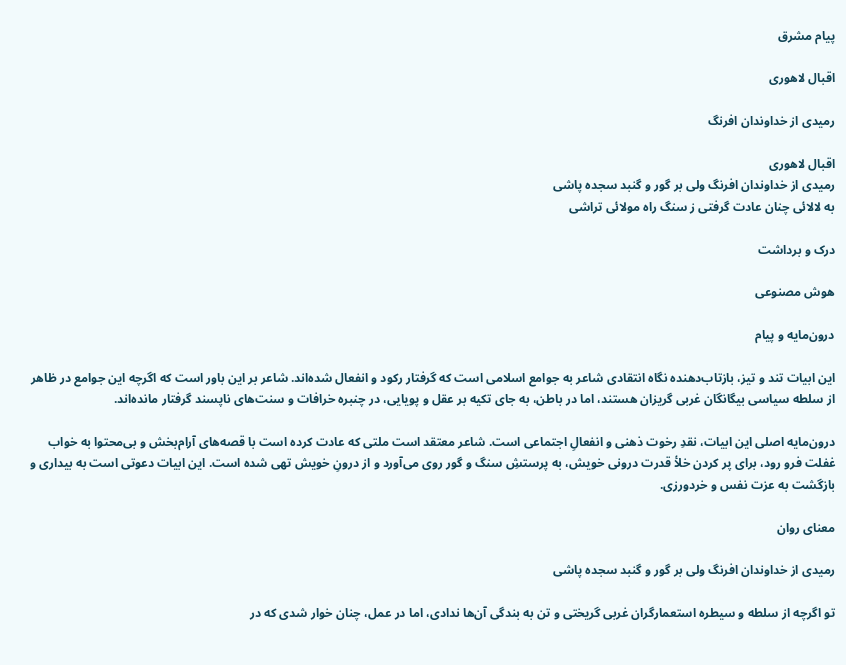پیام مشرق

اقبال لاهوری

رمیدی از خداوندان افرنگ

اقبال لاهوری
رمیدی از خداوندان افرنگ ولی بر گور و گنبد سجده پاشی
به لالائی چنان عادت گرفتی ز سنگ راه مولائی تراشی

درک و برداشت

هوش مصنوعی

درون‌مایه و پیام

این ابیات تند و تیز، بازتاب‌دهنده نگاه انتقادی شاعر به جوامع اسلامی است که گرفتار رکود و انفعال شده‌اند. شاعر بر این باور است که اگرچه این جوامع در ظاهر از سلطه سیاسی بیگانگان غربی گریزان هستند، اما در باطن، به جای تکیه بر عقل و پویایی، در چنبره خرافات و سنت‌های ناپسند گرفتار مانده‌اند.

درون‌مایه اصلی این ابیات، نقدِ رخوت ذهنی و انفعالِ اجتماعی است. شاعر معتقد است ملتی که عادت کرده است با قصه‌های آرام‌بخش و بی‌محتوا به خواب غفلت فرو رود، برای پر کردن خلأ قدرت درونی خویش، به پرستشِ سنگ و گور روی می‌آورد و از درونِ خویش تهی شده است. این ابیات دعوتی است به بیداری و بازگشت به عزت نفس و خردورزی.

معنای روان

رمیدی از خداوندان افرنگ ولی بر گور و گنبد سجده پاشی

تو اگرچه از سلطه و سیطره استعمارگران غربی گریختی و تن به بندگی آن‌ها ندادی، اما در عمل، چنان خوار شدی که در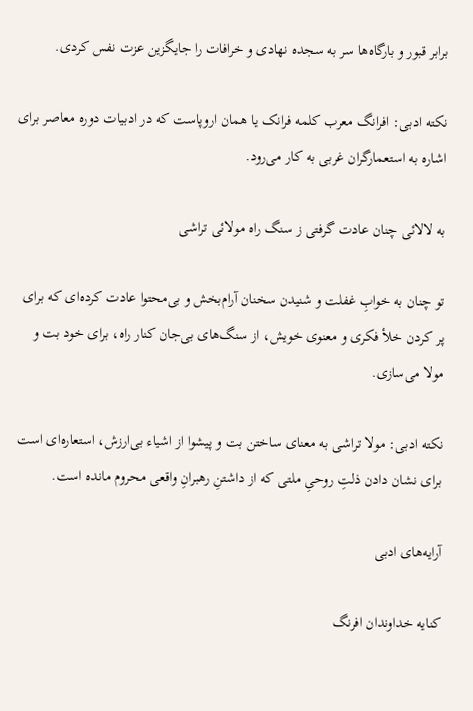برابر قبور و بارگاه‌ها سر به سجده نهادی و خرافات را جایگزین عزت نفس کردی.

نکته ادبی: افرانگ معرب کلمه فرانک یا همان اروپاست که در ادبیات دوره معاصر برای اشاره به استعمارگران غربی به کار می‌رود.

به لالائی چنان عادت گرفتی ز سنگ راه مولائی تراشی

تو چنان به خوابِ غفلت و شنیدن سخنان آرام‌بخش و بی‌محتوا عادت کرده‌ای که برای پر کردن خلأ فکری و معنوی خویش، از سنگ‌های بی‌جان کنار راه، برای خود بت و مولا می‌سازی.

نکته ادبی: مولا تراشی به معنای ساختن بت و پیشوا از اشیاء بی‌ارزش، استعاره‌ای است برای نشان دادن ذلتِ روحیِ ملتی که از داشتنِ رهبرانِ واقعی محروم مانده است.

آرایه‌های ادبی

کنایه خداوندان افرنگ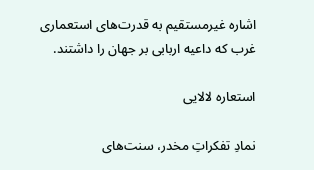اشاره غیرمستقیم به قدرت‌های استعماری غرب که داعیه اربابی بر جهان را داشتند.

استعاره لالایی

نمادِ تفکراتِ مخدر، سنت‌های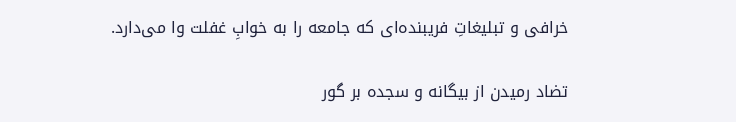خرافی و تبلیغاتِ فریبنده‌ای که جامعه را به خوابِ غفلت وا می‌دارد.

تضاد رمیدن از بیگانه و سجده بر گور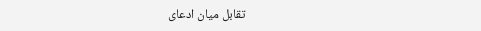تقابل میان ادعای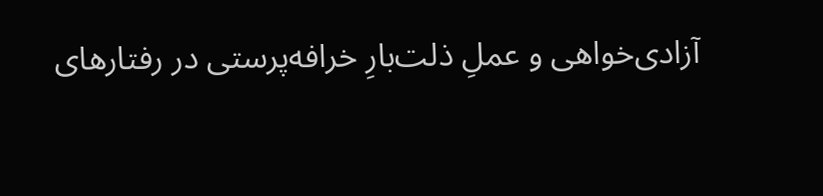آزادی‌خواهی و عملِ ذلت‌بارِ خرافه‌پرستی در رفتارهای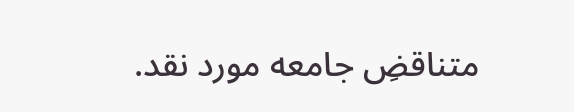متناقضِ جامعه مورد نقد.